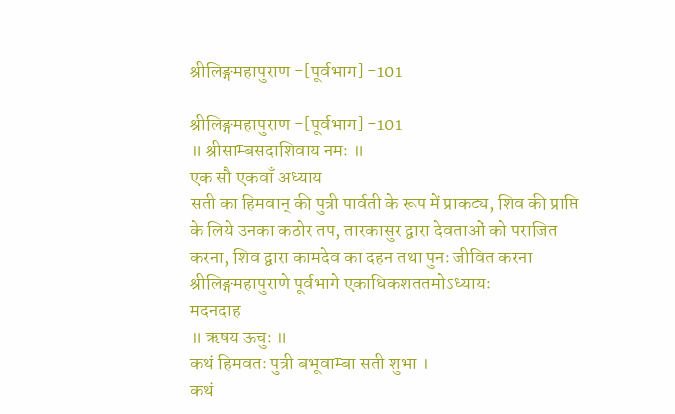श्रीलिङ्गमहापुराण -[पूर्वभाग] -101

श्रीलिङ्गमहापुराण -[पूर्वभाग] -101
॥ श्रीसाम्बसदाशिवाय नमः ॥
एक सौ एकवाँ अध्याय
सती का हिमवान् की पुत्री पार्वती के रूप में प्राकट्य, शिव की प्राप्ति के लिये उनका कठोर तप, तारकासुर द्वारा देवताओं को पराजित करना, शिव द्वारा कामदेव का दहन तथा पुनः जीवित करना
श्रीलिङ्गमहापुराणे पूर्वभागे एकाधिकशततमोऽध्यायः
मदनदाह
॥ ऋषय ऊचुः ॥
कथं हिमवतः पुत्री बभूवाम्बा सती शुभा ।
कथं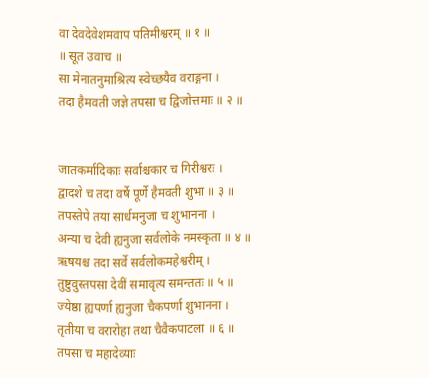वा देवदेवेशमवाप पतिमीश्वरम् ॥ १ ॥
॥ सूत उवाच ॥
सा मेनातनुमाश्रित्य स्वेच्छयैव वराङ्गना ।
तदा हैमवती जज्ञे तपसा च द्विजोत्तमाः ॥ २ ॥


जातकर्मादिकाः सर्वाश्चकार च गिरीश्वरः ।
द्वादशे च तदा वर्षे पूर्णे हैमवती शुभा ॥ ३ ॥
तपस्तेपे तया सार्धमनुजा च शुभानना ।
अन्या च देवी ह्यनुजा सर्वलोके नमस्कृता ॥ ४ ॥
ऋषयश्च तदा सर्वे सर्वलोकमहेश्वरीम् ।
तुष्टुवुस्तपसा देवीं समावृत्य समन्ततः ॥ ५ ॥
ज्येष्ठा ह्यपर्णा ह्यनुजा चैकपर्णा शुभानना ।
तृतीया च वरारोहा तथा चैवैकपाटला ॥ ६ ॥
तपसा च महादेव्याः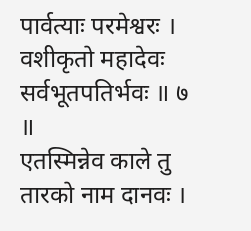पार्वत्याः परमेश्वरः ।
वशीकृतो महादेवः सर्वभूतपतिर्भवः ॥ ७ ॥
एतस्मिन्नेव काले तु तारको नाम दानवः ।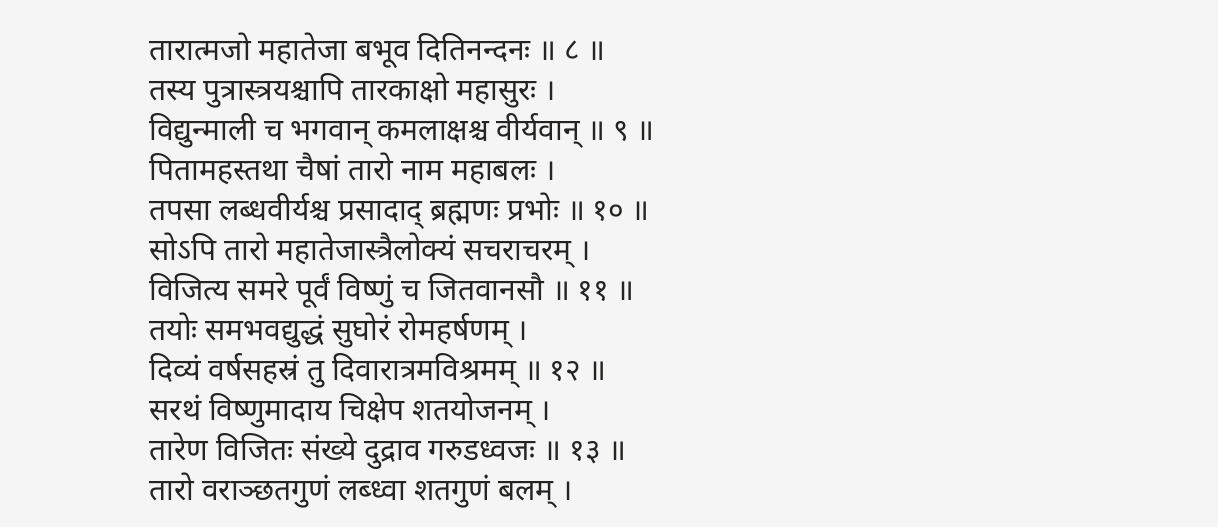तारात्मजो महातेजा बभूव दितिनन्दनः ॥ ८ ॥
तस्य पुत्रास्त्रयश्चापि तारकाक्षो महासुरः ।
विद्युन्माली च भगवान् कमलाक्षश्च वीर्यवान् ॥ ९ ॥
पितामहस्तथा चैषां तारो नाम महाबलः ।
तपसा लब्धवीर्यश्च प्रसादाद् ब्रह्मणः प्रभोः ॥ १० ॥
सोऽपि तारो महातेजास्त्रैलोक्यं सचराचरम् ।
विजित्य समरे पूर्वं विष्णुं च जितवानसौ ॥ ११ ॥
तयोः समभवद्युद्धं सुघोरं रोमहर्षणम् ।
दिव्यं वर्षसहस्रं तु दिवारात्रमविश्रमम् ॥ १२ ॥
सरथं विष्णुमादाय चिक्षेप शतयोजनम् ।
तारेण विजितः संख्ये दुद्राव गरुडध्वजः ॥ १३ ॥
तारो वराञ्छतगुणं लब्ध्वा शतगुणं बलम् ।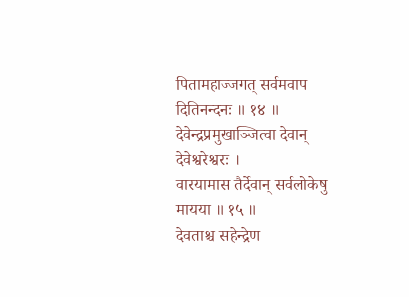पितामहाज्जगत् सर्वमवाप दितिनन्दनः ॥ १४ ॥
देवेन्द्रप्रमुखाञ्जित्वा देवान् देवेश्वरेश्वरः ।
वारयामास तैर्देवान् सर्वलोकेषु मायया ॥ १५ ॥
देवताश्च सहेन्द्रेण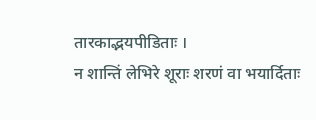तारकाद्भयपीडिताः ।
न शान्तिं लेभिरे शूराः शरणं वा भयार्दिताः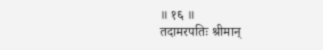॥ १६ ॥
तदामरपतिः श्रीमान्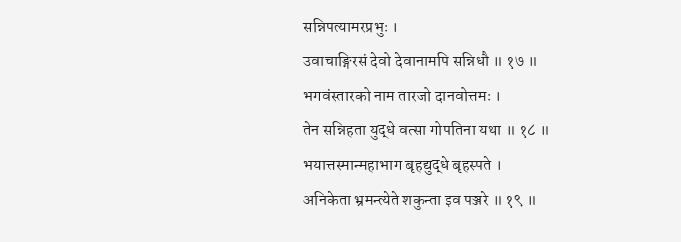सन्निपत्यामरप्रभुः ।
उवाचाङ्गिरसं देवो देवानामपि सन्निधौ ॥ १७ ॥
भगवंस्तारको नाम तारजो दानवोत्तमः ।
तेन सन्निहता युद्धे वत्सा गोपतिना यथा ॥ १८ ॥
भयात्तस्मान्महाभाग बृहद्युद्धे बृहस्पते ।
अनिकेता भ्रमन्त्येते शकुन्ता इव पञ्जरे ॥ १९ ॥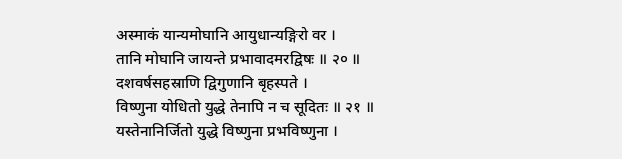अस्माकं यान्यमोघानि आयुधान्यङ्गिरो वर ।
तानि मोघानि जायन्ते प्रभावादमरद्विषः ॥ २० ॥
दशवर्षसहस्राणि द्विगुणानि बृहस्पते ।
विष्णुना योधितो युद्धे तेनापि न च सूदितः ॥ २१ ॥
यस्तेनानिर्जितो युद्धे विष्णुना प्रभविष्णुना ।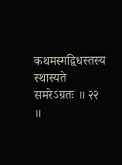कथमस्मद्विधस्तस्य स्थास्यते समरेऽग्रतः ॥ २२ ॥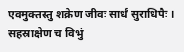एवमुक्तस्तु शक्रेण जीवः सार्धं सुराधिपैः ।
सहस्राक्षेण च विभुं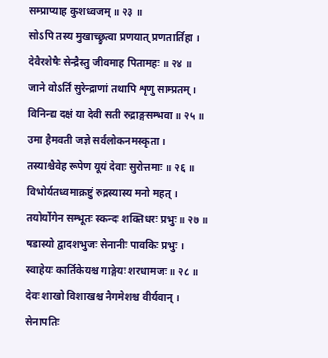सम्प्राप्याह कुशध्वजम् ॥ २३ ॥
सोऽपि तस्य मुखाच्छ्रुत्वा प्रणयात् प्रणतार्तिहा ।
देवैरशेषैः सेन्द्रैस्तु जीवमाह पितामहः ॥ २४ ॥
जाने वोऽर्तिं सुरेन्द्राणां तथापि शृणु साम्प्रतम् ।
विनिन्द्य दक्षं या देवी सती रुद्राङ्गसम्भवा ॥ २५ ॥
उमा हैमवती जज्ञे सर्वलोकनमस्कृता ।
तस्याश्चैवेह रूपेण यूयं देवाः सुरोत्तमाः ॥ २६ ॥
विभोर्यतध्वमाक्रष्टुं रुद्रस्यास्य मनो महत् ।
तयोर्योगेन सम्भूतः स्कन्दः शक्तिधरः प्रभुः ॥ २७ ॥
षडास्यो द्वादशभुजः सेनानीः पावकिः प्रभुः ।
स्वाहेयः कार्तिकेयश्च गाङ्गेयः शरधामजः ॥ २८ ॥
देवः शाखो विशाखश्च नैगमेशश्च वीर्यवान् ।
सेनापतिः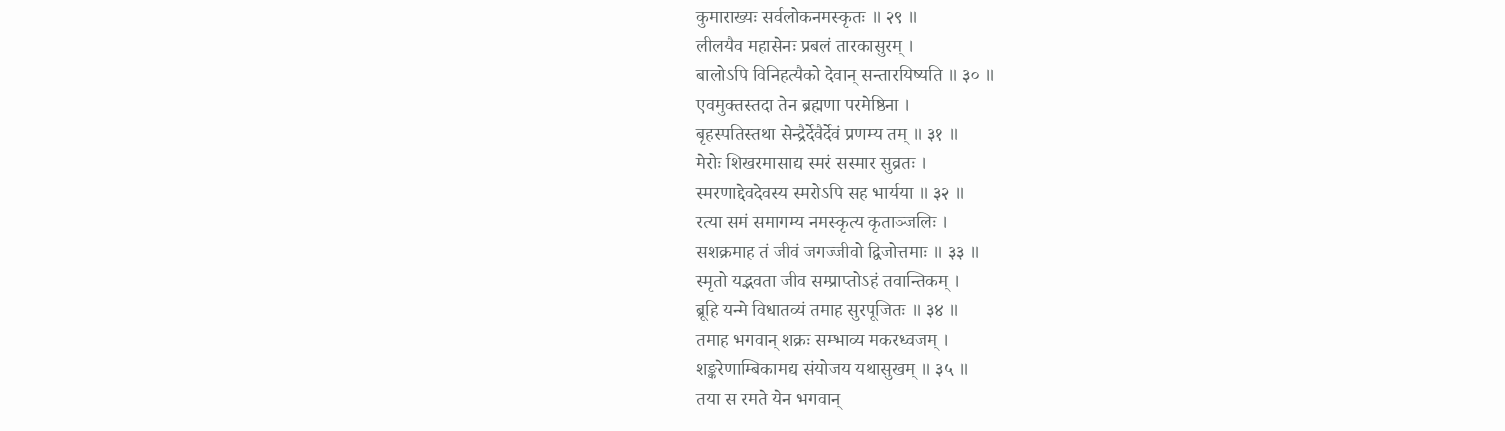कुमाराख्यः सर्वलोकनमस्कृतः ॥ २९ ॥
लीलयैव महासेनः प्रबलं तारकासुरम् ।
बालोऽपि विनिहत्यैको देवान् सन्तारयिष्यति ॥ ३० ॥
एवमुक्तस्तदा तेन ब्रह्मणा परमेष्ठिना ।
बृहस्पतिस्तथा सेन्द्रैर्देवैर्देवं प्रणम्य तम् ॥ ३१ ॥
मेरोः शिखरमासाद्य स्मरं सस्मार सुव्रतः ।
स्मरणाद्देवदेवस्य स्मरोऽपि सह भार्यया ॥ ३२ ॥
रत्या समं समागम्य नमस्कृत्य कृताञ्जलिः ।
सशक्रमाह तं जीवं जगज्जीवो द्विजोत्तमाः ॥ ३३ ॥
स्मृतो यद्भवता जीव सम्प्राप्तोऽहं तवान्तिकम् ।
ब्रूहि यन्मे विधातव्यं तमाह सुरपूजितः ॥ ३४ ॥
तमाह भगवान् शक्रः सम्भाव्य मकरध्वजम् ।
शङ्करेणाम्बिकामद्य संयोजय यथासुखम् ॥ ३५ ॥
तया स रमते येन भगवान्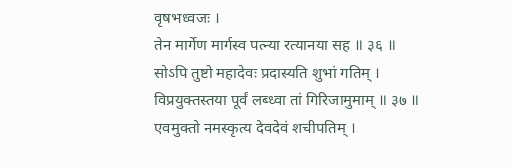वृषभध्वजः ।
तेन मार्गेण मार्गस्व पत्न्या रत्यानया सह ॥ ३६ ॥
सोऽपि तुष्टो महादेवः प्रदास्यति शुभां गतिम् ।
विप्रयुक्तस्तया पूर्वं लब्ध्वा तां गिरिजामुमाम् ॥ ३७ ॥
एवमुक्तो नमस्कृत्य देवदेवं शचीपतिम् ।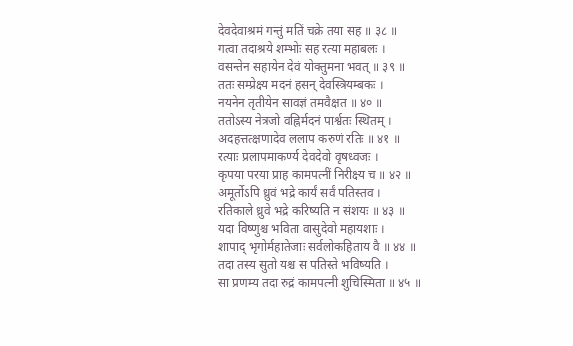देवदेवाश्रमं गन्तुं मतिं चक्रे तया सह ॥ ३८ ॥
गत्वा तदाश्रये शम्भोः सह रत्या महाबलः ।
वसन्तेन सहायेन देवं योक्तुमना भवत् ॥ ३९ ॥
ततः सम्प्रेक्ष्य मदनं हसन् देवस्त्रियम्बकः ।
नयनेन तृतीयेन सावज्ञं तमवैक्षत ॥ ४० ॥
ततोऽस्य नेत्रजो वह्निर्मदनं पार्श्वतः स्थितम् ।
अदहत्तत्क्षणादेव ललाप करुणं रतिः ॥ ४१ ॥
रत्याः प्रलापमाकर्ण्य देवदेवो वृषध्वजः ।
कृपया परया प्राह कामपत्नीं निरीक्ष्य च ॥ ४२ ॥
अमूर्तोऽपि ध्रुवं भद्रे कार्यं सर्वं पतिस्तव ।
रतिकाले ध्रुवे भद्रे करिष्यति न संशयः ॥ ४३ ॥
यदा विष्णुश्च भविता वासुदेवो महायशाः ।
शापाद् भृगोर्महातेजाः सर्वलोकहिताय वै ॥ ४४ ॥
तदा तस्य सुतो यश्च स पतिस्ते भविष्यति ।
सा प्रणम्य तदा रुद्रं कामपत्नी शुचिस्मिता ॥ ४५ ॥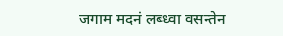जगाम मदनं लब्ध्वा वसन्तेन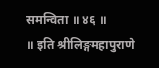समन्विता ॥ ४६ ॥
॥ इति श्रीलिङ्गमहापुराणे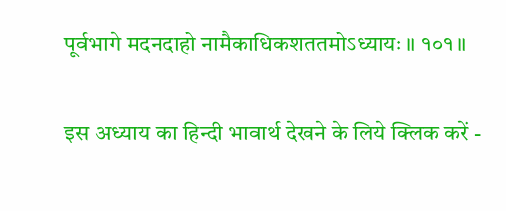पूर्वभागे मदनदाहो नामैकाधिकशततमोऽध्यायः ॥ १०१॥

इस अध्याय का हिन्दी भावार्थ देखने के लिये क्लिक करें -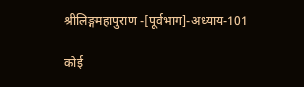श्रीलिङ्गमहापुराण -[पूर्वभाग]-अध्याय-101

कोई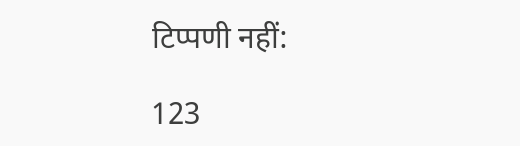टिप्पणी नहीं:

123